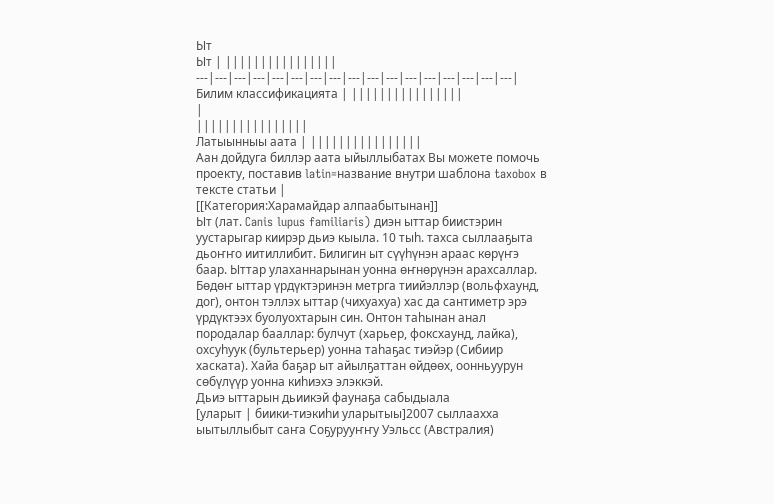Ыт
Ыт | ||||||||||||||||
---|---|---|---|---|---|---|---|---|---|---|---|---|---|---|---|---|
Билим классификацията | ||||||||||||||||
|
||||||||||||||||
Латыынныы аата | ||||||||||||||||
Аан дойдуга биллэр аата ыйыллыбатах Вы можете помочь проекту, поставив latin=название внутри шаблона taxobox в тексте статьи |
[[Категория:Харамайдар алпаабытынан]]
Ыт (лат. Canis lupus familiaris) диэн ыттар биистэрин уустарыгар киирэр дьиэ кыыла. 10 тыh. тахса сыллааҕыта дьоҥҥо иитиллибит. Билигин ыт сүүhүнэн араас көрүҥэ баар. Ыттар улаханнарынан уонна өҥнөрүнэн арахсаллар. Бөдөҥ ыттар үрдүктэринэн метрга тиийэллэр (вольфхаунд, дог), онтон тэллэх ыттар (чихуахуа) хас да сантиметр эрэ үрдүктээх буолуохтарын син. Онтон таhынан анал породалар бааллар: булчут (харьер, фоксхаунд, лайка), охсуhуук (бультерьер) уонна таhаҕас тиэйэр (Сибиир хаската). Хайа баҕар ыт айылҕаттан өйдөөх, оонньуурун сөбүлүүр уонна киhиэхэ элэккэй.
Дьиэ ыттарын дьиикэй фаунаҕа сабыдыала
[уларыт | биики-тиэкиһи уларытыы]2007 сыллаахха ыытыллыбыт саҥа Соҕурууҥҥу Уэльсс (Австралия)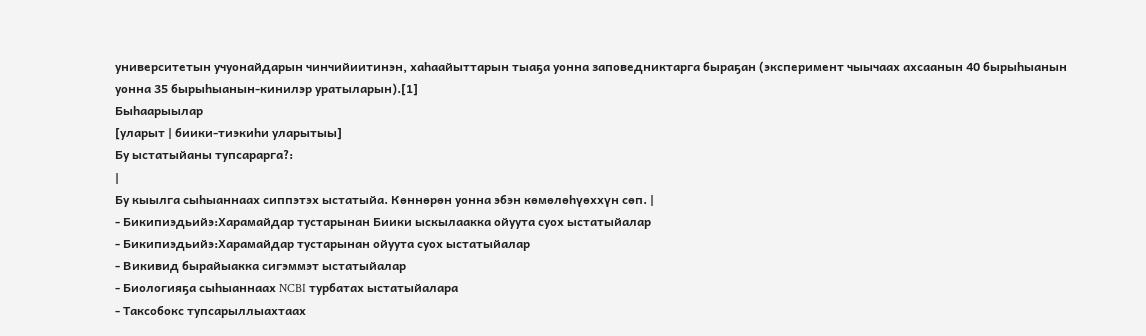университетын учуонайдарын чинчийиитинэн, хаһаайыттарын тыаҕа уонна заповедниктарга быраҕан (эксперимент чыычаах ахсаанын 40 бырыһыанын уонна 35 бырыһыанын-кинилэр уратыларын).[1]
Быһаарыылар
[уларыт | биики-тиэкиһи уларытыы]
Бу ыстатыйаны тупсарарга?:
|
Бу кыылга сыһыаннаах сиппэтэх ыстатыйа. Көннөрөн уонна эбэн көмөлөһүөххүн сөп. |
- Бикипиэдьийэ:Харамайдар тустарынан Биики ыскылаакка ойуута суох ыстатыйалар
- Бикипиэдьийэ:Харамайдар тустарынан ойуута суох ыстатыйалар
- Викивид бырайыакка сигэммэт ыстатыйалар
- Биологияҕа сыһыаннаах NCBI турбатах ыстатыйалара
- Таксобокс тупсарыллыахтаах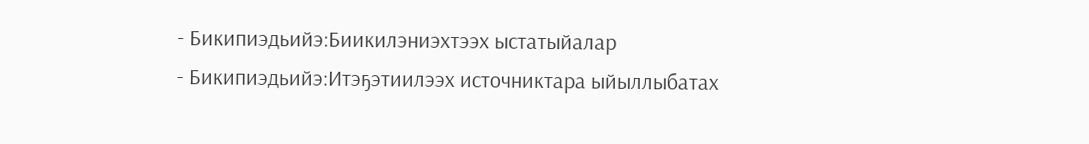- Бикипиэдьийэ:Биикилэниэхтээх ыстатыйалар
- Бикипиэдьийэ:Итэҕэтиилээх источниктара ыйыллыбатах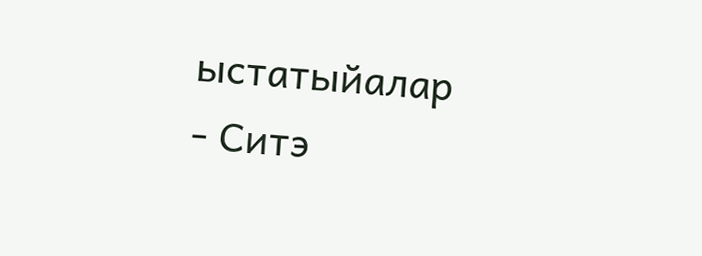ыстатыйалар
- Ситэ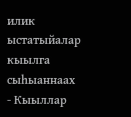илик ыстатыйалар кыылга сыһыаннаах
- Кыыллар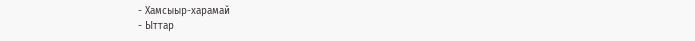- Хамсыыр-харамай
- Ыттар